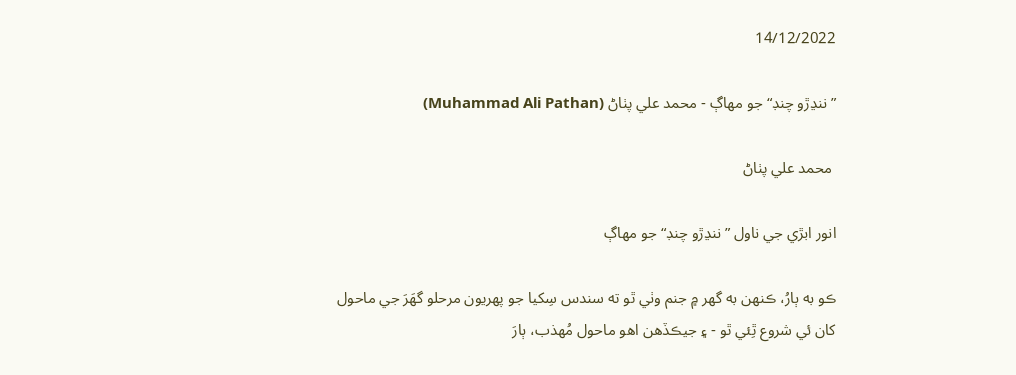14/12/2022

”ننڍڙو چنڊ“ جو مھاڳ - محمد علي پٺاڻ (Muhammad Ali Pathan)

 محمد علي پٺاڻ

انور ابڙي جي ناول ”ننڍڙو چنڊ“ جو مھاڳ

ڪو به ٻارُ، ڪنھن به گهر ۾ جنم وٺي ٿو ته سندس سِکيا جو پھريون مرحلو گهَرَ جي ماحول کان ئي شروع ٿِئي ٿو - ۽ جيڪڏهن اھو ماحول مُھذب، ٻارَ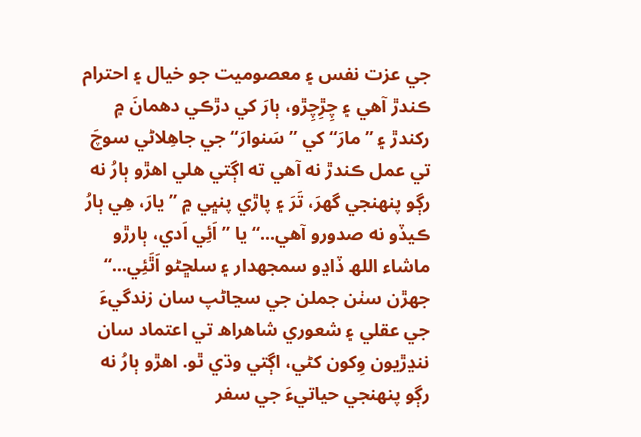جي عزت نفس ۽ معصوميت جو خيال ۽ احترام ڪندڙ آهي ۽ چِڙِچِڙو، ٻارَ کي دڙڪي دھمانَ ۾ رکندڙ ۽ ”مارَ“ کي ”سَنوارَ“ جي جاھِلاڻي سوچَ تي عمل ڪندڙ نه آهي ته اڳتي هلي اھڙو ٻارُ نه رڳو پنھنجي گهرَ، تَرَ ۽ پاڙي پنڀي ۾ ”يارَ، ھِي ٻارُ ڪيڏو نه صدورو آهي...“ يا ”اَئِي اَدي، ٻارڙو ماشاء اللھ ڏاڍو سمجهدار ۽ سلڇڻو اَٿَئِي...“ جھڙن سٺن جملن جي سڃاڻپ سان زندگيءَ جي عقلي ۽ شعوري شاھراھ تي اعتماد سان ننڍڙيون وِکون کڻي، اڳتي وڌي ٿو. اھڙو ٻارُ نه رڳو پنھنجي حياتيءَ جي سفر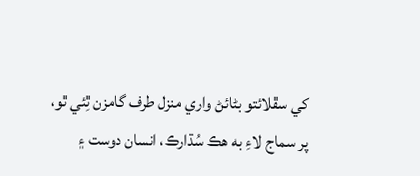کي سڦلائتو بڻائڻ واري منزل طرف گامزن ٿِئي ٿو، پر سماج لاءِ به ھڪ سُڌارڪ، انسان دوست ۽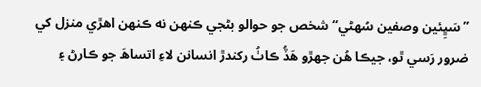”سَڀِئين وصفين سُھڻي“ شخص جو حوالو بڻجي ڪنھن نه ڪنھن اھڙي منزل کي ضرور رَسي ٿو، جيڪا ھُن جھڙو ھَڏُ ڪاٺُ رکندڙ انسانن لاءِ اتساھَ جو ڪارڻ ۽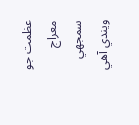عظمت جو معراج سمجهي ويندي آهي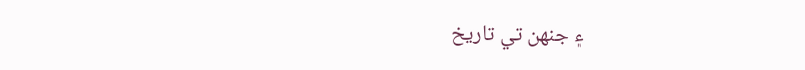۽ جنھن تي تاريخ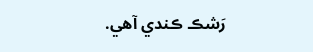رَشڪ ڪندي آهي.